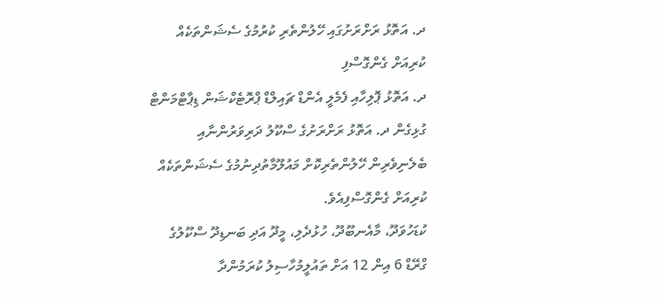ދ. އަތޮޅު ރަށްރަށުގައި ހޭލުންތެރި ކުރުމުގެ ސެޝަންތަކެއް ކުރިއަށް ގެންގޮސްފި
ދ. އަތޮޅު ޕޮލިހާއި ފެމެލީ އެންޑް ޗައިލްޑް ޕްރޮޓެކްޝަން ޑިޕާޓްމަންޓް ގުޅިގެން ދ. އަތޮޅު ރަށްރަށުގެ ސްކޫލު ދަރިވަރުންނާއި ބެލެނިވެރިން ހޭލުންތެރިކޮށް މައުލޫމާތުދިނުމުގެ ސެޝަންތަކެއް ކުރިއަށް ގެންގޮސްފިއެވެ.
ކުޑަހުވަދޫ، މާއެނބޫދޫ، ހުޅުދެލި، މީދޫ އަދި ބަނޑިދޫ ސްކޫލުގެ ގްރޭޑް 6 އިން 12 އަށް ތައުލީމުހާސިލު ކުރަމުންދާ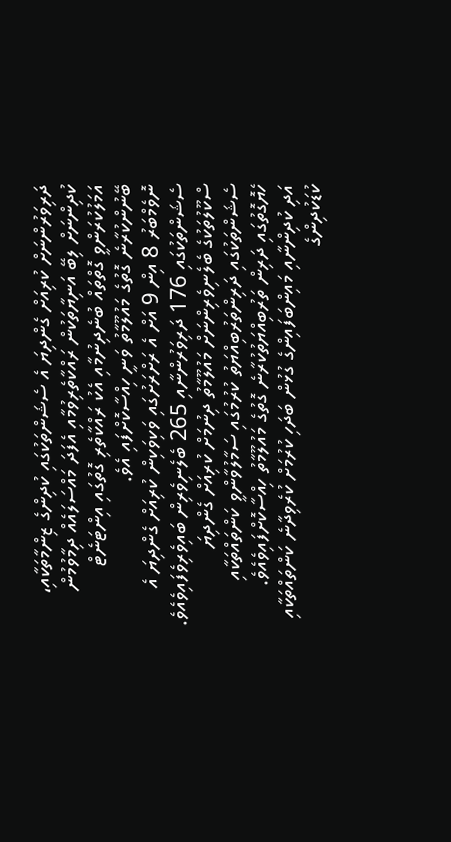ދަރިވަރުންނަށް ކުރިއަށް ގެންދިޔަ އެ ސެޝަންތަކުގައި ކުދިންގެ ޒިންމާތަކާއި، ކުދިންނަށް ލިބޭ އަނިޔާތަކުން ރައްކާތެރިވުމާއި އެފަދަ މައްސަލައެއް ދިމާވުމުން އަމަލުކުރަންވީ ގޮތްތައް ބުނެދިނުމާއި އެކު ރައްކާތެރި ގޮތުގައި އިންޓަނެޓް ބޭނުންކުރާނެ ގޮތުގެ މައުލޫމާތު ވަނީ ހިއްސާކޮށްފައި އެވެ.
ނޮވެމްބަރު 8 އިން 9 އަށް އެ ރަށްރަށުގައި ވަކިވަކިން ކުރިއަށް ގެންދިޔަ އެ ސެޝަންތަކުގައި 176 ދަރިވަރުންނާއި 265 ބެލެނިވެރިން ބައިވެރިވެފައިވެއެވެ.
ސްކޫލުތަކުގެ ބެލެނިވެރިންނަށް މައުލޫމާތު ދިނުމަށް ކުރިއަށް ގެންދިޔަ ސެޝަންތަކުގައި ދަރިންތަރުބިއްޔަތު ކުރުމުގައި ސަމާލުވާންވީ ކަންތައްތަކާއި ހެޔޮގޮތުގައި ދަރިން ތަރުބިއްޔަތުކުރާނެ ގޮތުގެ މައުލޫމާތު ހިއްސާކޮށްފައިވެއެވެ.
އަދި ކުދިންނާއި މައިންބަފައިންގެ ގުޅުން ބަދަހި ކުރުމަށް ކުރެވިދާނެ ކަންތައްތަކާއި ކުޑަކުދިންގެ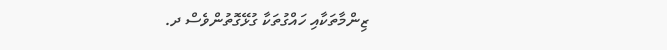ޒިންމާތަކާއި ހައްގުތަކާ ގުޅޭގޮތުންވެސް ދ.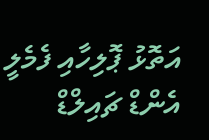އަތޮޅު ޕޮލިހާއި ފެމެލީ އެންޑް ޗައިލްޑް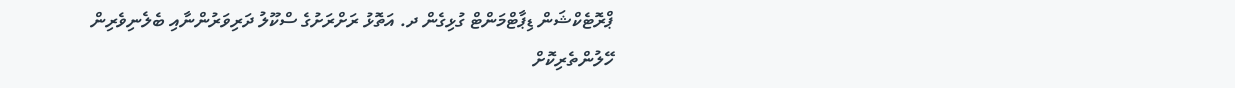ޕްރޮޓެކްޝަން ޑިޕާޓްމަންޓް ގުޅިގެން ދ. އަތޮޅު ރަށްރަށުގެ ސްކޫލު ދަރިވަރުންނާއި ބެލެނިވެރިން ހޭލުންތެރިކޮށް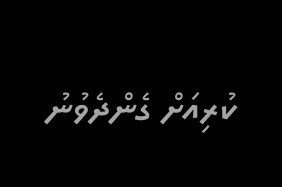ކުރިއަށް ގެންދެވުނު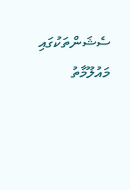ސެޝަންތަކުގައި މައުލޫމާތު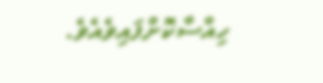ހިއްސާކޮށްފައިވެއެވެ.